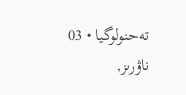تەحنولوگيا • 03 ناۋرىز,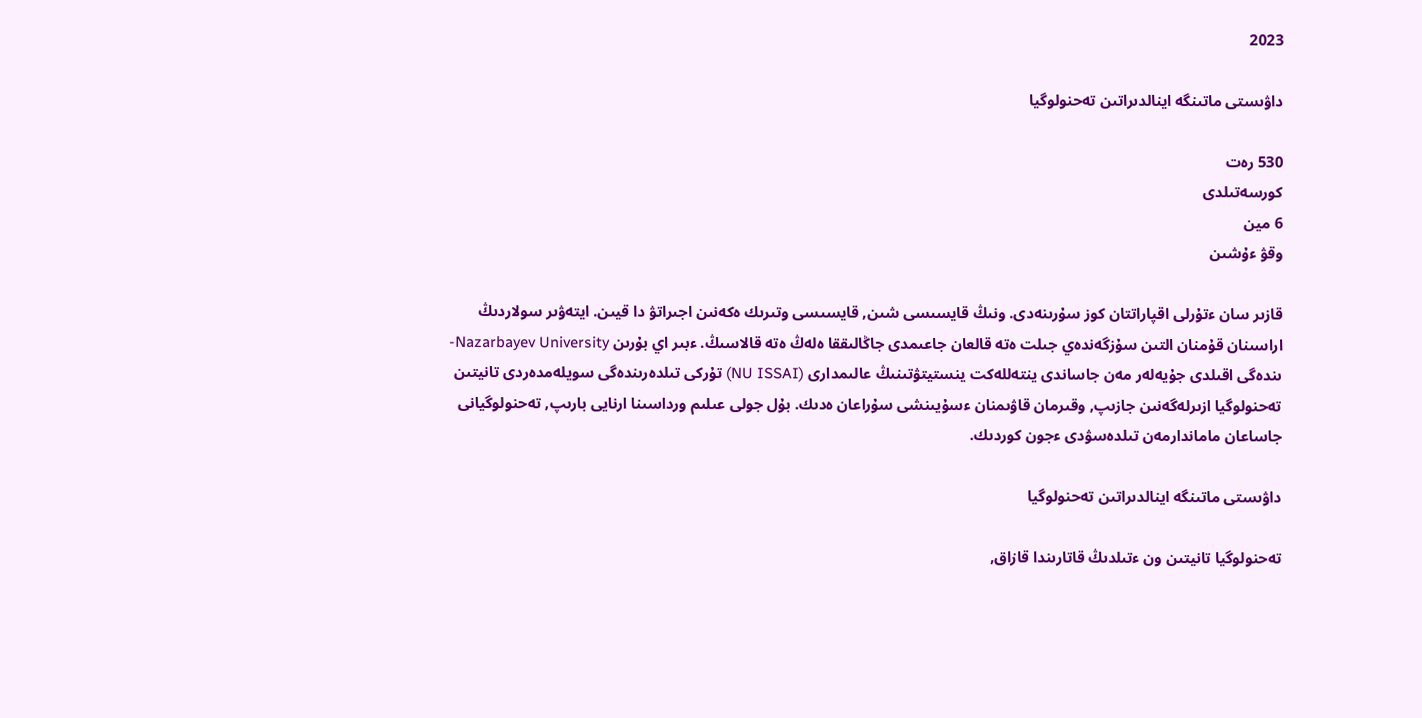2023

داۋىستى ماتىنگە اينالدىراتىن تەحنولوگيا

530 رەت
كورسەتىلدى
6 مين
وقۋ ءۇشىن

قازىر سان ءتۇرلى اقپاراتتان كوز سۇرىنەدى. ونىڭ قايسىسى شىن, قايسىسى وتىرىك ەكەنىن اجىراتۋ دا قيىن. ايتەۋىر سولاردىڭ اراسىنان قۇمنان التىن سۇزگەندەي جىلت ەتە قالعان جاعىمدى جاڭالىققا ەلەڭ ەتە قالاسىڭ. ءبىر اي بۇرىن Nazarbayev University-ىندەگى اقىلدى جۇيەلەر مەن جاساندى ينتەللەكت ينستيتۋتىنىڭ عالىمدارى (NU ISSAI) تۇركى تىلدەرىندەگى سويلەمدەردى تانيتىن تەحنولوگيا ازىرلەگەنىن جازىپ, وقىرمان قاۋىمنان ءسۇيىنشى سۇراعان ەدىك. بۇل جولى عىلىم ورداسىنا ارنايى بارىپ, تەحنولوگيانى جاساعان ماماندارمەن تىلدەسۋدى ءجون كوردىك.

داۋىستى ماتىنگە اينالدىراتىن تەحنولوگيا

تەحنولوگيا تانيتىن ون ءتىلدىڭ قاتارىندا قازاق,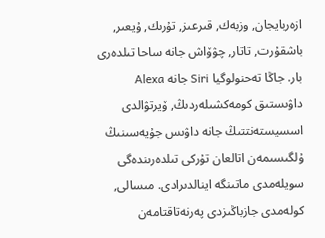ازەربايجان, وزبەك, قىرعىز, تۇرىك, ۇيعىر, باشقۇرت, تاتار, چۋۆاش جانە ساحا تىلدەرى بار. جاڭا تەحنولوگيا Siri جانە Alexa داۋىستىق كومەكشىلەردىڭ, ۆيرتۋالدى اسسيستەنتتىڭ جانە داۋىس جۇيەسىنىڭ ۇلگىسىمەن اتالعان تۇركى تىلدەرىندەگى سويلەمدى ماتىنگە اينالدىرادى. مىسالى, كولەمدى جازباڭىزدى پەرنەتاقتامەن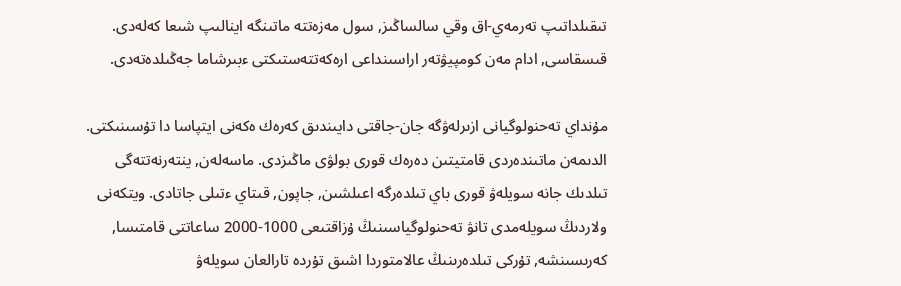تىقىلداتىپ تەرمەي-اق وقي سالساڭىز, سول مەزەتتە ماتىنگە اينالىپ شىعا كەلەدى. قىسقاسى, ادام مەن كومپيۋتەر اراسىنداعى ارەكەتتەستىكتى ءبىرشاما جەڭىلدەتەدى.

مۇنداي تەحنولوگيانى ازىرلەۋگە جان-جاقتى دايىندىق كەرەك ەكەنى ايتپاسا دا تۇسىنىكتى. الدىمەن ماتىندەردى قامتيتىن دەرەك قورى بولۋى ماڭىزدى. ماسەلەن, ينتەرنەتتەگى تىلدىك جانە سويلەۋ قورى باي تىلدەرگە اعىلشىن, جاپون, قىتاي ءتىلى جاتادى. ويتكەنى ولاردىڭ سويلەمدى تانۋ تەحنولوگياسىنىڭ ۇزاقتىعى 1000-2000 ساعاتتى قامتىسا, كەرىسىنشە, تۇركى تىلدەرىنىڭ عالامتوردا اشىق تۇردە تارالعان سويلەۋ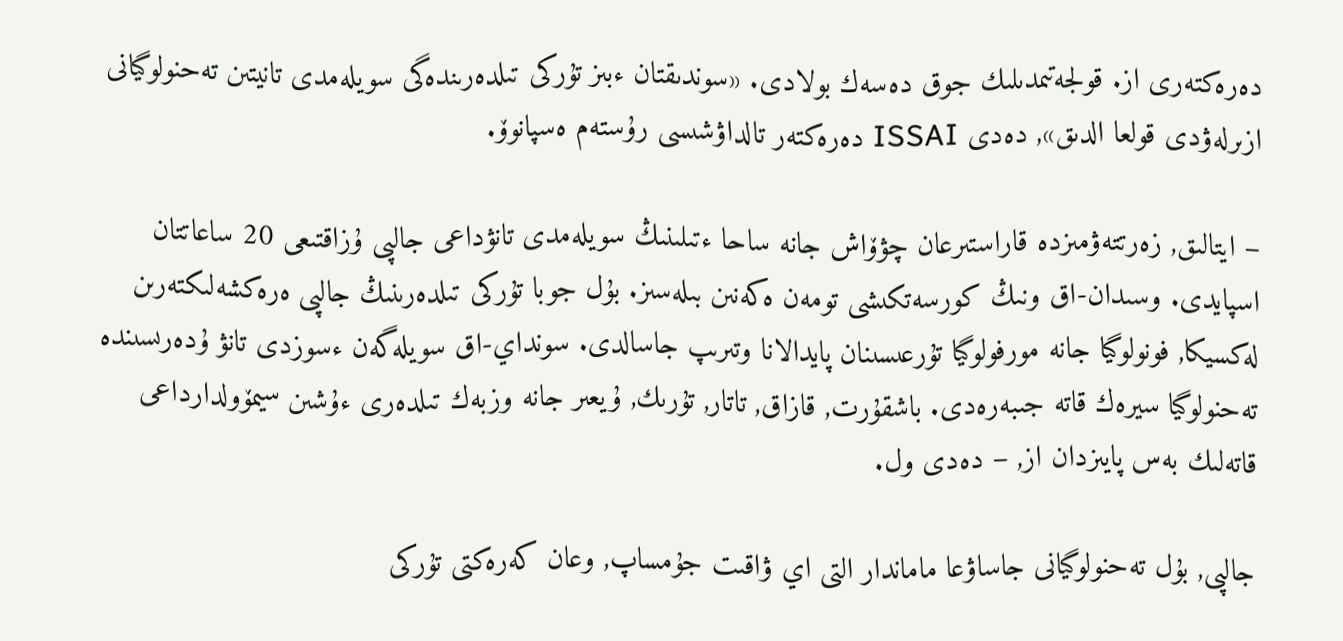دەرەكتەرى از. قولجەتىمدىلىك جوق دەسەك بولادى. «سوندىقتان ءبىز تۇركى تىلدەرىندەگى سويلەمدى تانيتىن تەحنولوگيانى ازىرلەۋدى قولعا الدىق», دەدى ISSAI دەرەكتەر تالداۋشىسى رۇستەم ەسپانوۆ.

– ايتالىق, زەرتتەۋمىزدە قاراستىرعان چۋۆاش جانە ساحا ءتىلىنىڭ سويلەمدى تانۋداعى جالپى ۇزاقتىعى 20 ساعاتتان اسپايدى. وسىدان-اق ونىڭ كورسەتكىشى تومەن ەكەنىن بىلەسىز. بۇل جوبا تۇركى تىلدەرىنىڭ جالپى ەرەكشەلىكتەرىن لەكسيكا, فونولوگيا جانە مورفولوگيا تۇرعىسىنان پايدالانا وتىرىپ جاسالدى. سونداي-اق سويلەگەن ءسوزدى تانۋ ۇدەرىسىندە تەحنولوگيا سيرەك قاتە جىبەرەدى. باشقۇرت, قازاق, تاتار, تۇرىك, ۇيعىر جانە وزبەك تىلدەرى ءۇشىن سيمۆولدارداعى قاتەلىك بەس پايىزدان از, – دەدى ول.

جالپى, بۇل تەحنولوگيانى جاساۋعا ماماندار التى اي ۋاقىت جۇمساپ, وعان كەرەكتى تۇركى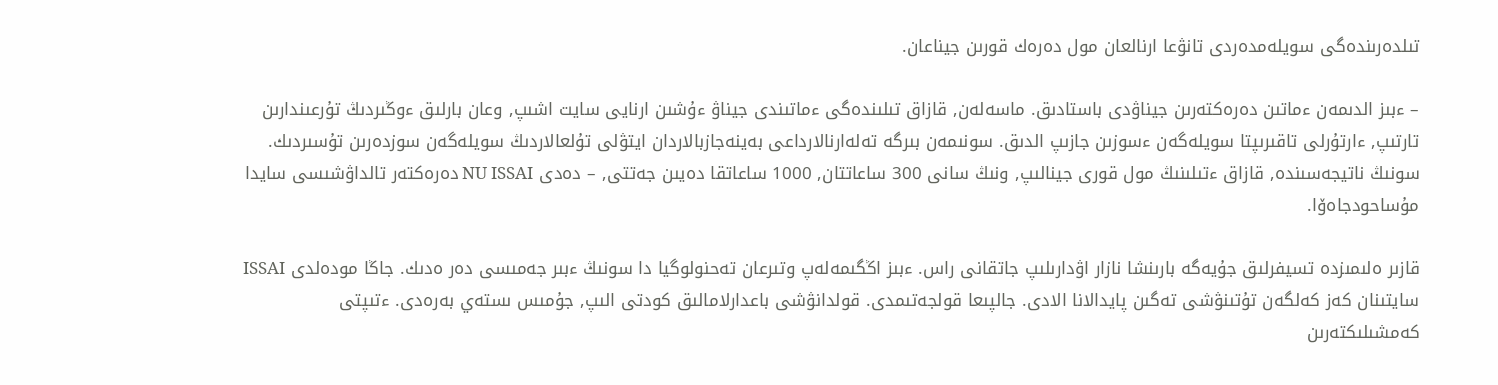تىلدەرىندەگى سويلەمدەردى تانۋعا ارنالعان مول دەرەك قورىن جيناعان.

– ءبىز الدىمەن ءماتىن دەرەكتەرىن جيناۋدى باستادىق. ماسەلەن, قازاق تىلىندەگى ءماتىندى جيناۋ ءۇشىن ارنايى سايت اشىپ, وعان بارلىق ءوڭىردىڭ تۇرعىندارىن تارتىپ, ءارتۇرلى تاقىرىپتا سويلەگەن ءسوزىن جازىپ الدىق. سونىمەن بىرگە تەلەارنالارداعى بەينەجازبالاردان ايتۋلى تۇلعالاردىڭ سويلەگەن سوزدەرىن تۇسىردىك. سونىڭ ناتيجەسىندە, قازاق ءتىلىنىڭ مول قورى جينالىپ, ونىڭ سانى 300 ساعاتتان, 1000 ساعاتقا دەيىن جەتتى, – دەدى NU ISSAI دەرەكتەر تالداۋشىسى سايدا مۇساحودجاەۆا.

قازىر ەلىمىزدە تسيفرلىق جۇيەگە بارىنشا نازار اۋدارىلىپ جاتقانى راس. ءبىز اڭگىمەلەپ وتىرعان تەحنولوگيا دا سونىڭ ءبىر جەمىسى دەر ەدىك. جاڭا مودەلدى ISSAI سايتىنان كەز كەلگەن تۇتىنۋشى تەگىن پايدالانا الادى. جالپىعا قولجەتىمدى. قولدانۋشى باعدارلامالىق كودتى الىپ, جۇمىس ىستەي بەرەدى. ءتىپتى كەمشىلىكتەرىن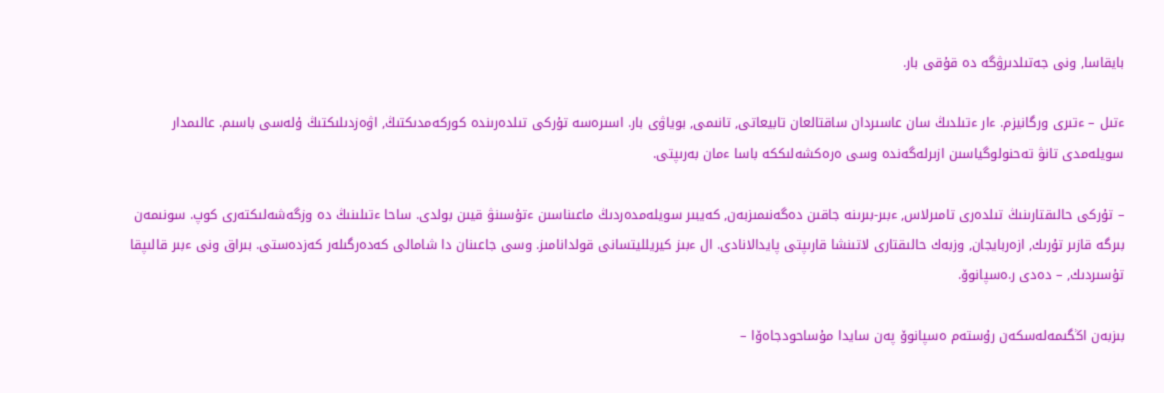بايقاسا, ونى جەتىلدىرۋگە دە قۇقى بار.

ءتىل – ءتىرى ورگانيزم. ءار ءتىلدىڭ سان عاسىردان ساقتالعان تابيعاتى, تانىمى, بوياۋى بار. اسىرەسە تۇركى تىلدەرىندە كوركەمدىكتىڭ, اۋەزدىلىكتىڭ ۇلەسى باسىم. عالىمدار سويلەمدى تانۋ تەحنولوگياسىن ازىرلەگەندە وسى ەرەكشەلىككە باسا ءمان بەرىپتى.

– تۇركى حالىقتارىنىڭ تىلدەرى تامىرلاس, ءبىر-بىرىنە جاقىن دەگەنىمىزبەن, كەيبىر سويلەمدەردىڭ ماعىناسىن ءتۇسىنۋ قيىن بولدى. ساحا ءتىلىنىڭ دە وزگەشەلىكتەرى كوپ. سونىمەن بىرگە قازىر تۇرىك, ازەربايجان, وزبەك حالىقتارى لاتىنشا قارىپتى پايدالانادى. ال ءبىز كيريلليتسانى قولدانامىز. وسى جاعىنان دا شامالى كەدەرگىلەر كەزدەستى. بىراق ونى ءبىر قالىپقا تۇسىردىك, – دەدى ر.ەسپانوۆ.

بىزبەن اڭگىمەلەسكەن رۇستەم ەسپانوۆ پەن سايدا مۇساحودجاەۆا –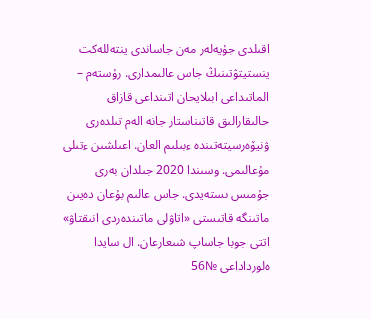اقىلدى جۇيەلەر مەن جاساندى ينتەللەكت ينستيتۋتىنىڭ جاس عالىمدارى. رۇستەم – الماتىداعى ابىلايحان اتىنداعى قازاق حالىقارالىق قاتىناستار جانە الەم تىلدەرى ۋنيۆەرسيتەتىندە ءبىلىم العان. اعىلشىن ءتىلى مۇعالىمى. وسىندا 2020 جىلدان بەرى جۇمىس ىستەيدى. جاس عالىم بۇعان دەيىن ماتىنگە قاتىستى «اتاۋلى ماتىندەردى انىقتاۋ» اتتى جوبا جاساپ شىعارعان. ال سايدا ەلورداداعى №56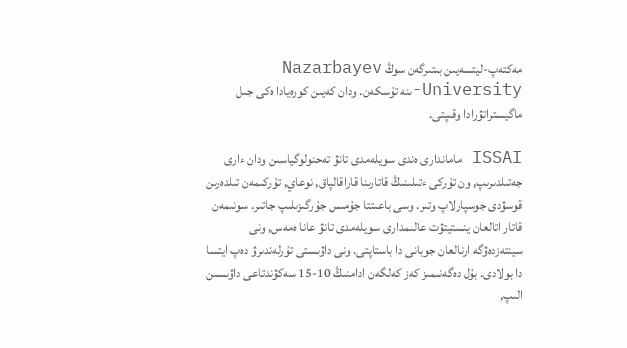مەكتەپ-ليتسەيىن بىتىرگەن سوڭ Nazarbayev University-ىنە تۇسكەن. ودان كەيىن كورەيادا ەكى جىل ماگيستراتۋرادا وقىپتى.

ISSAI ماماندارى ەندى سويلەمدى تانۋ تەحنولوگياسىن ودان ءارى جەتىلدىرىپ, ون تۇركى ءتىلىنىڭ قاتارىنا قاراقالپاق, نوعاي, تۇركىمەن تىلدەرىن قوسۋدى جوسپارلاپ وتىر. وسى باعىتتا جۇمىس جۇرگىزىلىپ جاتىر. سونىمەن قاتار اتالعان ينستيتۋت عالىمدارى سويلەمدى تانۋ عانا ەمەس, ونى سينتەزدەۋگە ارنالعان جوبانى دا باستاپتى. ونى داۋىستى تۇرلەندىرۋ دەپ ايتسا دا بولادى. بۇل دەگەنىمىز كەز كەلگەن ادامنىڭ 10-15 سەكۋندتاعى داۋىسىن الىپ,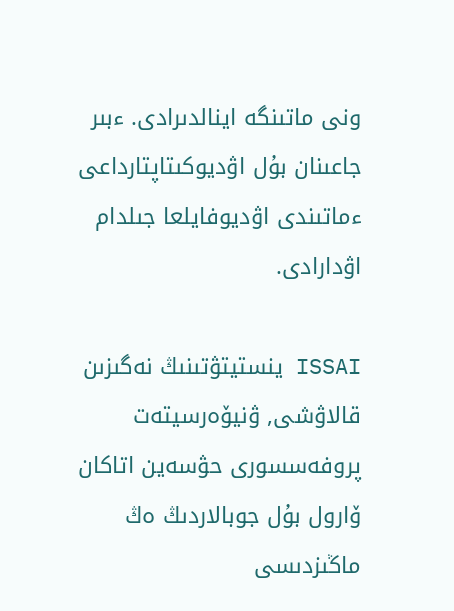ونى ماتىنگە اينالدىرادى. ءبىر جاعىنان بۇل اۋديوكىتاپتارداعى ءماتىندى اۋديوفايلعا جىلدام اۋدارادى.

ISSAI ينستيتۋتىنىڭ نەگىزىن قالاۋشى, ۋنيۆەرسيتەت پروفەسسورى حۋسەين اتاكان ۆارول بۇل جوبالاردىڭ ەڭ ماڭىزدىسى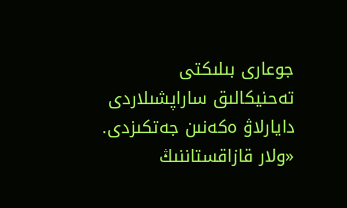جوعارى بىلىكتى تەحنيكالىق ساراپشىلاردى دايارلاۋ ەكەنىن جەتكىزدى. «ولار قازاقستاننىڭ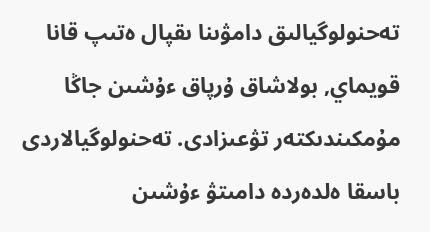تەحنولوگيالىق دامۋىنا ىقپال ەتىپ قانا قويماي, بولاشاق ۇرپاق ءۇشىن جاڭا مۇمكىندىكتەر تۋعىزادى. تەحنولوگيالاردى باسقا ەلدەردە دامىتۋ ءۇشىن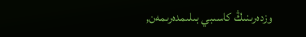وزدەرىنىڭ كاسىبي بىلىمدەرىمەن,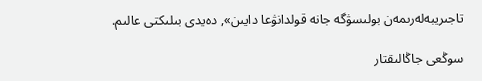تاجىريبەلەرىمەن بولىسۋگە جانە قولدانۋعا دايىن», دەيدى بىلىكتى عالىم.

سوڭعى جاڭالىقتار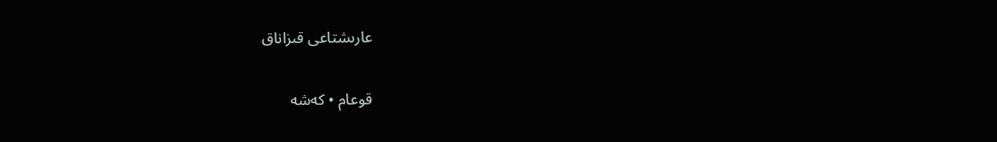عارىشتاعى قىزاناق

قوعام • كەشە